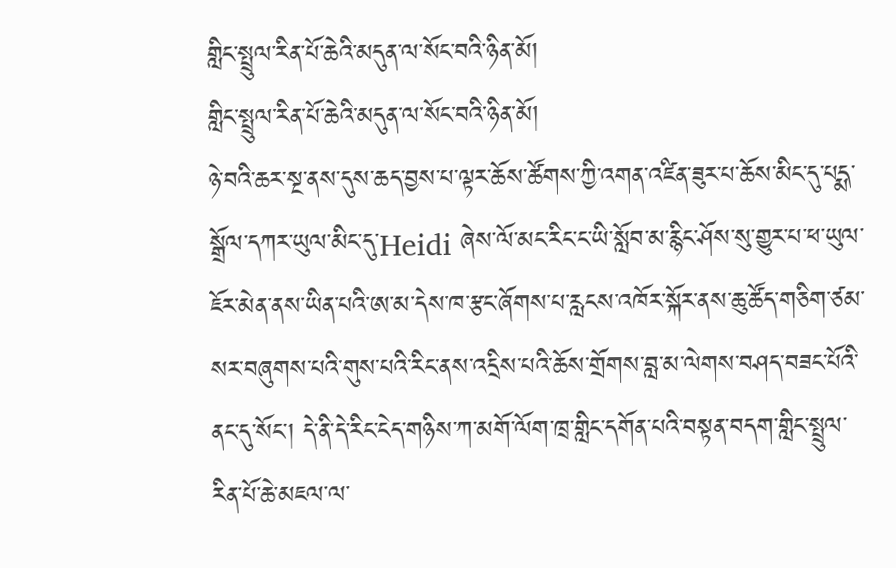གླིང་སྤྲུལ་རིན་པོ་ཆེའི་མདུན་ལ་སོང་བའི་ཉིན་མོ།
གླིང་སྤྲུལ་རིན་པོ་ཆེའི་མདུན་ལ་སོང་བའི་ཉིན་མོ།
ཉེ་བའི་ཆར་སྔ་ནས་དུས་ཆད་བྱས་པ་ལྟར་ཆོས་ཚོགས་ཀྱི་འགན་འཛིན་ཟུར་པ་ཆོས་མིང་དུ་པདྨ་སྒྲོལ་དཀར་ཡུལ་མིང་དུ་Heidi ཞེས་ལོ་མང་རིང་ང་ཡི་སློབ་མ་རྙིང་ཤོས་སུ་གྱུར་པ་ཕ་ཡུལ་ཇོར་མེན་ནས་ཡིན་པའི་ཨ་མ་དེས་ཁ་རྩང་ཞོགས་པ་རླངས་འཁོར་སྐོར་ནས་ཆུ་ཚོད་གཅིག་ཙམ་སར་བཞུགས་པའི་གུས་པའི་རིང་ནས་འདྲིས་པའི་ཆོས་གྲོགས་བླ་མ་ལེགས་བཤད་བཟང་པོའི་ནང་དུ་སོང་། དེ་ནི་དེ་རིང་ངེད་གཉིས་ཀ་མགོ་ལོག་ཁྲ་གླིང་དགོན་པའི་བསྟན་བདག་གླིང་སྤྲུལ་རིན་པོ་ཆེ་མཇལ་ལ་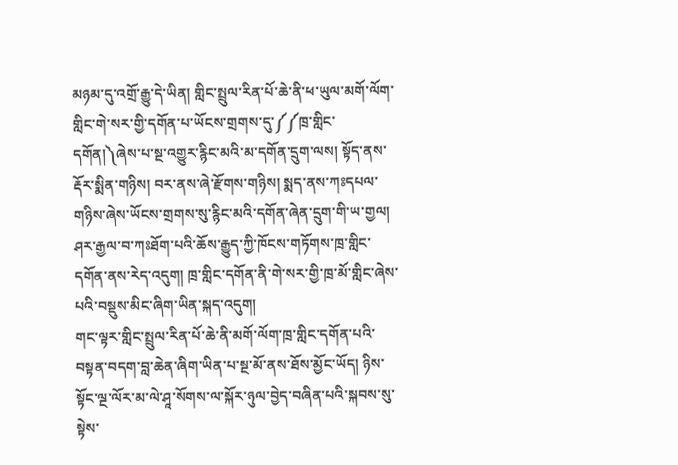མཉམ་དུ་འགྲོ་རྒྱུ་དེ་ཡིན། གླིང་སྤྲུལ་རིན་པོ་ཆེ་ནི་ཕ་ཡུལ་མགོ་ལོག་གླིང་གེ་སར་གྱི་དགོན་པ་ཡོངས་གྲགས་དུ་༼༼ཁྲ་གླིང་དགོན།༽ཞེས་པ་སྔ་འགྱུར་རྙིང་མའི་མ་དགོན་དྲུག་ལས། སྟོད་ནས་རྡོར་སྨིན་གཉིས། བར་ནས་ཞེ་རྫོགས་གཉིས། སྨད་ནས་ཀཿདཔལ་གཉིས་ཞེས་ཡོངས་གྲགས་སུ་རྙིང་མའི་དགོན་ཞེན་དྲུག་གི་ཡ་གྱལ། ཤར་རྒྱལ་བ་ཀཿཐོག་པའི་ཆོས་རྒྱུད་ཀྱི་ཁོངས་གཏོགས་ཁྲ་གླིང་དགོན་ནས་རེད་འདུག། ཁྲ་གླིང་དགོན་ནི་གེ་སར་གྱི་ཁྲ་མོ་གླིང་ཞེས་པའི་བསྡུས་མིང་ཞིག་ཡིན་སྐད་འདུག།
གང་ལྟར་གླིང་སྤྲུལ་རིན་པོ་ཆེ་ནི་མགོ་ལོག་ཁྲ་གླིང་དགོན་པའི་བསྟན་བདག་བླ་ཆེན་ཞིག་ཡིན་པ་སྔ་མོ་ནས་ཐོས་མྱོང་ཡོད། ཉིས་སྟོང་ལྔ་ལོར་མ་ལེ་ཤཱ་སོགས་ལ་སྐོར་ཉུལ་བྱེད་བཞིན་པའི་སྐབས་སུ་སྟེས་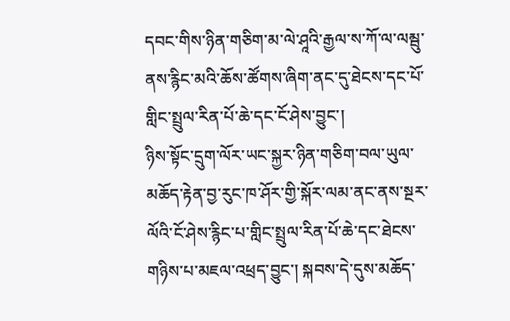དབང་གིས་ཉིན་གཅིག་མ་ལེ་ཤཱའི་རྒྱལ་ས་ཀོ་ལ་ལམྦུ་ནས་རྙིང་མའི་ཆོས་ཚོགས་ཞིག་ནང་དུ་ཐེངས་དང་པོ་གླིང་སྤྲུལ་རིན་པོ་ཆེ་དང་ངོ་ཤེས་བྱུང་།
ཉིས་སྟོང་དྲུག་ལོར་ཡང་སྐྱར་ཉིན་གཅིག་བལ་ཡུལ་མཆོད་རྟེན་བྱ་རུང་ཁ་ཤོར་གྱི་སྐོར་ལམ་ནང་ནས་སྔར་ལོའི་ངོ་ཤེས་རྙིང་པ་གླིང་སྤྲུལ་རིན་པོ་ཆེ་དང་ཐེངས་གཉིས་པ་མཇལ་འཕྲད་བྱུང་། སྐབས་དེ་དུས་མཆོད་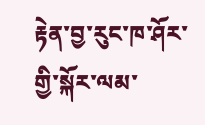རྟེན་བྱ་རུང་ཁ་ཤོར་གྱི་སྐོར་ལམ་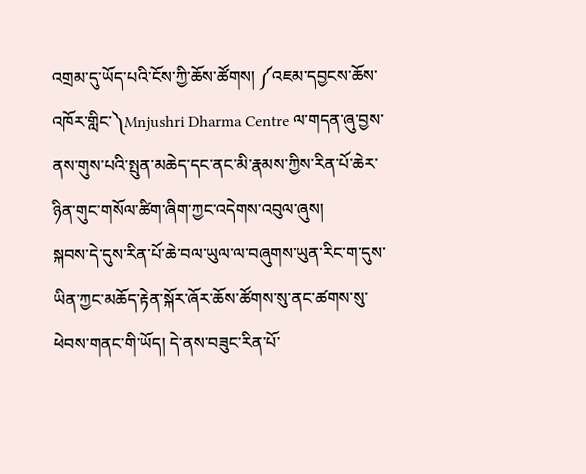འགྲམ་དུ་ཡོད་པའི་ངོས་ཀྱི་ཆོས་ཚོགས། ༼འཇམ་དབྱངས་ཆོས་འཁོར་གླིང་༽Mnjushri Dharma Centre ལ་གདན་ཞུ་བྱས་ནས་གུས་པའི་སྤུན་མཆེད་དང་ནང་མི་རྣམས་ཀྱིས་རིན་པོ་ཆེར་ཉིན་གུང་གསོལ་ཚིག་ཞིག་ཀྱང་འདེགས་འབུལ་ཞུས།
སྐབས་དེ་དུས་རིན་པོ་ཆེ་བལ་ཡུལ་ལ་བཞུགས་ཡུན་རིང་ག་དུས་ཡིན་ཀྱང་མཆོད་རྟེན་སྐོར་ཞོར་ཆོས་ཚོགས་སུ་ནང་ཚགས་སུ་ཕེབས་གནང་གི་ཡོད། དེ་ནས་བཟུང་རིན་པོ་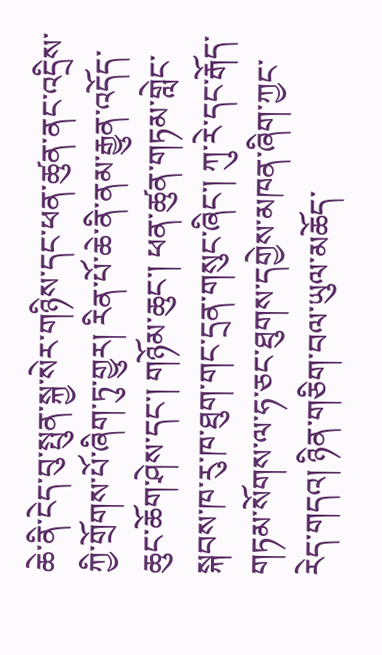ཆེ་ནི་ངེད་བུ་སྤུན་སྐྱ་སེར་གཉིས་དང་ཕན་ཚུན་ནང་འདྲིས་ཀྱི་གྲོགས་པོ་ཞིག་ཏུ་གྱུར། རིན་པོ་ཆེ་ནི་ནམ་རྒྱུན་འདོད་ཆུང་ཆོག་ཤེས་དང་། གཉོམ་ཆུང་། ཕན་ཚུན་གཏམ་གླེང་སྐབས་ཁ་རུ་ཁ་ཐུག་གང་དྲན་གསུང་ཞིང་། ཀུ་རེ་དང་རྒོད་གཏམ་སོགས་ལ་ཧ་ཅང་ཐུགས་དགྱེས་མཁན་ཞིག་ཀྱང་རེད་གདའ། ཉིན་གཅིག་བལ་ཡུལ་མཆོད་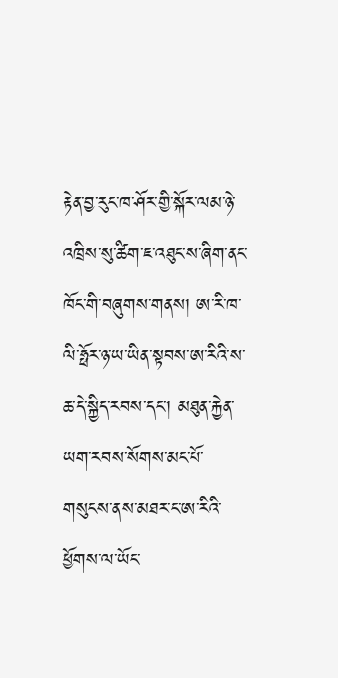རྟེན་བྱ་རུང་ཁ་ཤོར་གྱི་སྐོར་ལམ་ཉེ་འཁྲིས་སུ་ཚིག་ཇ་འཐུང་ས་ཞིག་ནང་ཁོང་གི་བཞུགས་གནས། ཨ་རི་ཁ་ལི་ཧྥོར་ཉ་ཡ་ཡིན་སྟབས་ཨ་རིའི་ས་ཆ་དེ་སྐྱིད་རབས་དང་། མཐུན་རྐྱེན་ཡག་རབས་སོགས་མང་པོ་གསུངས་ནས་མཐར་ང་ཨ་རིའི་ཕྱོགས་ལ་ཡོང་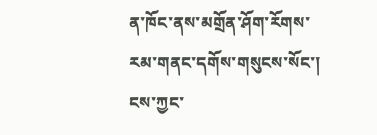ན་ཁོང་ནས་མགྲོན་ཤོག་རོགས་རམ་གནང་དགོས་གསུངས་སོང་། ངས་ཀྱང་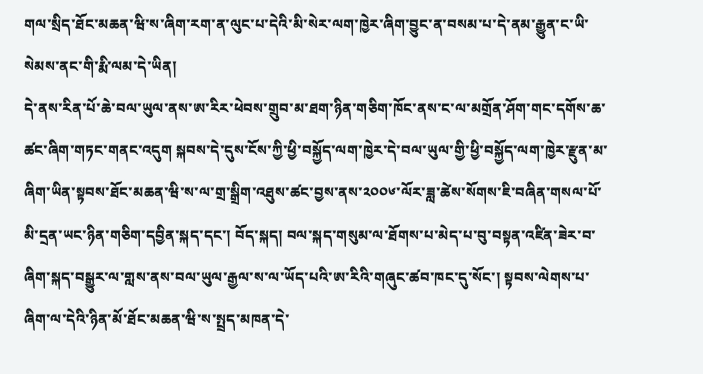གལ་སྲིད་ཐོང་མཆན་ཝི་ས་ཞིག་རག་ན་ལུང་པ་དེའི་མི་སེར་ལག་ཁྱེར་ཞིག་བྱུང་ན་བསམ་པ་དེ་ནམ་རྒྱུན་ང་ཡི་སེམས་ནང་གི་རྨི་ལམ་དེ་ཡིན།
དེ་ནས་རིན་པོ་ཆེ་བལ་ཡུལ་ནས་ཨ་རིར་ཕེབས་གྲུབ་མ་ཐག་ཉིན་གཅིག་ཁོང་ནས་ང་ལ་མགྲོན་ཤོག་གང་དགོས་ཆ་ཚང་ཞིག་གཏང་གནང་འདུག སྐབས་དེ་དུས་ངོས་ཀྱི་ཕྱི་བསྐྱོད་ལག་ཁྱེར་དེ་བལ་ཡུལ་གྱི་ཕྱི་བསྐྱོད་ལག་ཁྱེར་རྫུན་མ་ཞིག་ཡིན་སྟབས་ཐོང་མཆན་ཝི་ས་ལ་གྲ་སྒྲིག་འཐུས་ཚང་བྱས་ནས་༢༠༠༦་ལོར་ཟླ་ཚེས་སོགས་ཇི་བཞིན་གསལ་པོ་མི་དྲན་ཡང་ཉིན་གཅིག་དབྱིན་སྐད་དང་། བོད་སྐད། བལ་སྐད་གསུམ་ལ་ཐོགས་པ་མེད་པ་བུ་བསྟན་འཛིན་ཟེར་བ་ཞིག་སྐད་བསྒྱུར་ལ་གླས་ནས་བལ་ཡུལ་རྒྱལ་ས་ལ་ཡོད་པའི་ཨ་རིའི་གཞུང་ཚབ་ཁང་དུ་སོང་། སྟབས་ལེགས་པ་ཞིག་ལ་དེའི་ཉིན་མོ་ཐོང་མཆན་ཝི་ས་སྤྲད་མཁན་དེ་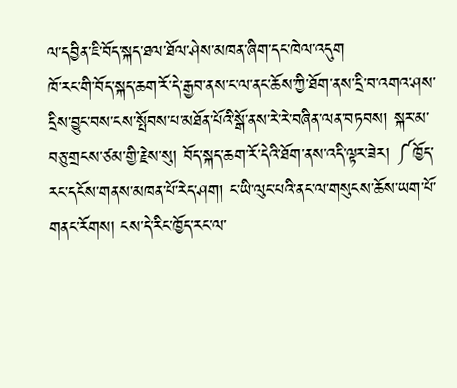ལ་དབྱིན་ཇི་བོད་སྐད་ཐལ་ཐོལ་ཤེས་མཁན་ཞིག་དང་ཁེལ་འདུག
ཁོ་རང་གི་བོད་སྐད་ཆག་རོ་དེ་རྒྱབ་ནས་ང་ལ་ནང་ཆོས་ཀྱི་ཐོག་ནས་དྲི་བ་འགའ་ཤས་དྲིས་བྱུང་བས་ངས་སྤོབས་པ་མཐོན་པོའི་སྒོ་ནས་རེ་རེ་བཞིན་ལན་བཏབས། སྐར་མ་བཅུ་གྲངས་ཙམ་གྱི་རྗེས་སུ། བོད་སྐད་ཆག་རོ་དེའི་ཐོག་ནས་འདི་ལྟར་ཟེར། ༼ཁྱོད་རང་དངོས་གནས་མཁན་པོ་རེད་ཤག། ང་ཡི་ལུང་པའི་ནང་ལ་གསུངས་ཆོས་ཡག་པོ་གནང་རོགས། ངས་དེ་རིང་ཁྱོད་རང་ལ་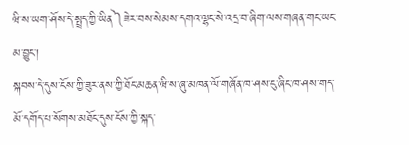ཝི་ས་ཡག་ཤོས་དེ་སྤྲད་ཀྱི་ཡིན༽ཟེར་བས་སེམས་དགའ་ལྷང་སེ་འདྲ་བ་ཞིག་ལས་གཞན་གང་ཡང་མ་བྱུང་།
སྐབས་དེ་དུས་ངོས་ཀྱི་ཟུར་ནས་ཀྱི་ཐོང་མཆན་ཝི་ས་ཞུ་མཁན་ལོ་གཞོན་ཁ་ཤས་ངུ་ཞིང་ཁ་ཤས་གད་མོ་དགོད་པ་སོགས་མཐོང་དུས་ངོས་ཀྱི་སྐད་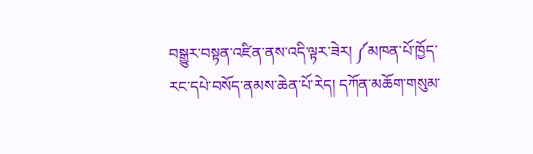བསྒྱུར་བསྟན་འཛིན་ནས་འདི་ལྟར་ཟེར། ༼མཁན་པོ་ཁྱོད་རང་དཔེ་བསོད་ནམས་ཆེན་པོ་རེད། དཀོན་མཆོག་གསུམ་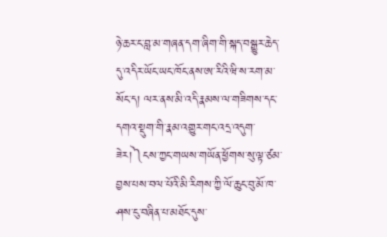ཉེ་ཆར་ང་བླ་མ་གཞན་དག་ཞིག་གི་སྐད་བསྒྱུར་ཆེད་དུ་འདིར་ཡོང་ཡང་ཁོང་ནས་ཨ་རིའི་ཝི་ས་རག་མ་སོང་ད། ལར་ནས་མི་འདི་རྣམས་ལ་གཟིགས་དང་དགའ་སྡུག་གི་རྣམ་འགྱུར་གང་འདྲ་འདུག་ཟེར།༽ངས་ཀྱང་གཡས་གཡོན་ཕྱོགས་སུ་ལྟ་ཙམ་བྱས་པས་བལ་པོའི་མི་རིགས་ཀྱི་ལོ་ཆུང་བུ་མོ་ཁ་ཤས་ངུ་བཞིན་པ་མཐོང་དུས་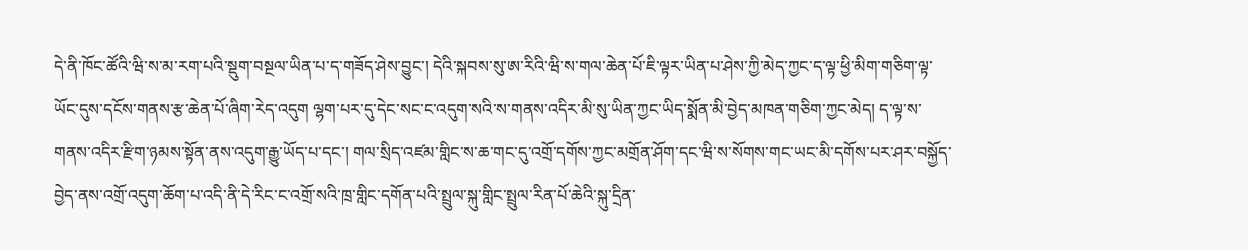དེ་ནི་ཁོང་ཚོའི་ཝི་ས་མ་རག་པའི་སྡུག་བསྔལ་ཡིན་པ་ད་གཟོད་ཤེས་བྱུང་། དེའི་སྐབས་སུ་ཨ་རིའི་ཝི་ས་གལ་ཆེན་པོ་ཇི་ལྟར་ཡིན་པ་ཤེས་ཀྱི་མེད་ཀྱང་ད་ལྟ་ཕྱི་མིག་གཅིག་ལྟ་ཡོང་དུས་དངོས་གནས་རྩ་ཆེན་པོ་ཞིག་རེད་འདུག ལྷག་པར་དུ་དེང་སང་ང་འདུག་སའི་ས་གནས་འདིར་མི་སུ་ཡིན་ཀྱང་ཡིད་སྨོན་མི་བྱེད་མཁན་གཅིག་ཀྱང་མེད། ད་ལྟ་ས་གནས་འདིར་རྫིག་ཉམས་སྟོན་ནས་འདུག་རྒྱུ་ཡོད་པ་དང་། གལ་སྲིད་འཛམ་གླིང་ས་ཆ་གང་དུ་འགྲོ་དགོས་ཀྱང་མགྲོན་ཤོག་དང་ཝི་ས་སོགས་གང་ཡང་མི་དགོས་པར་ཤར་བསྐྱོད་བྱེད་ནས་འགྲོ་འདུག་ཆོག་པ་འདི་ནི་དེ་རིང་ང་འགྲོ་སའི་ཁྲ་གླིང་དགོན་པའི་སྤྲུལ་སྐུ་གླིང་སྤྲུལ་རིན་པོ་ཆེའི་སྐུ་དྲིན་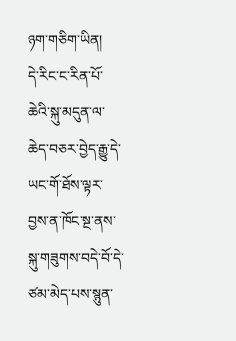ཉག་གཅིག་ཡིན།
དེ་རིང་ང་རིན་པོ་ཆེའི་སྐུ་མདུན་ལ་ཆེད་བཅར་བྱེད་རྒྱུ་དེ་ཡང་གོ་ཐོས་ལྟར་བྱས་ན་ཁོང་སྔ་ནས་སྐུ་གཟུགས་བདེ་བོ་དེ་ཙམ་མེད་པས་སྙུན་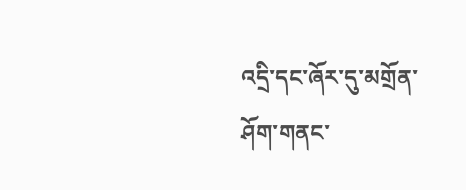འདྲི་དང་ཞོར་དུ་མགྲོན་ཤོག་གནང་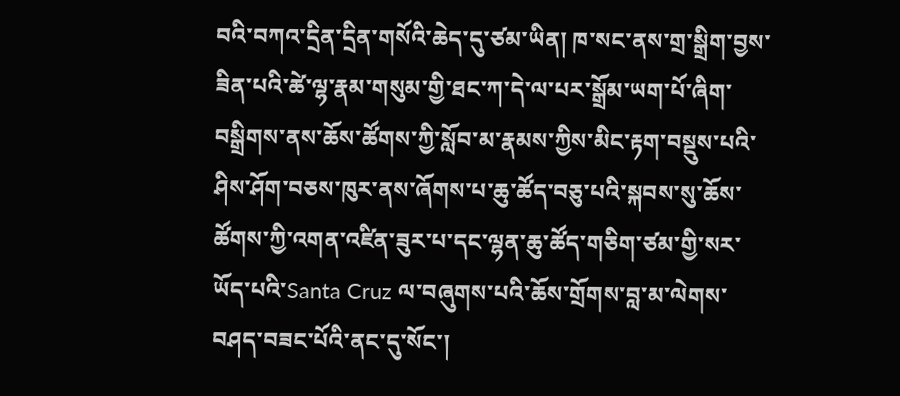བའི་བཀའ་དྲིན་དྲིན་གསོའི་ཆེད་དུ་ཙམ་ཡིན། ཁ་སང་ནས་གྲ་སྒྲིག་བྱས་ཟིན་པའི་ཚེ་ལྷ་རྣམ་གསུམ་གྱི་ཐང་ཀ་དེ་ལ་པར་སྒྲོམ་ཡག་པོ་ཞིག་བསྒྲིགས་ནས་ཆོས་ཚོགས་ཀྱི་སློབ་མ་རྣམས་ཀྱིས་མིང་རྟག་བསྡུས་པའི་ཤིས་ཤོག་བཅས་ཁུར་ནས་ཞོགས་པ་ཆུ་ཚོད་བཅུ་པའི་སྐབས་སུ་ཆོས་ཚོགས་ཀྱི་འགན་འཛིན་ཟུར་པ་དང་ལྷན་ཆུ་ཚོད་གཅིག་ཙམ་གྱི་སར་ཡོད་པའི་Santa Cruz ལ་བཞུགས་པའི་ཆོས་གྲོགས་བླ་མ་ལེགས་བཤད་བཟང་པོའི་ནང་དུ་སོང་།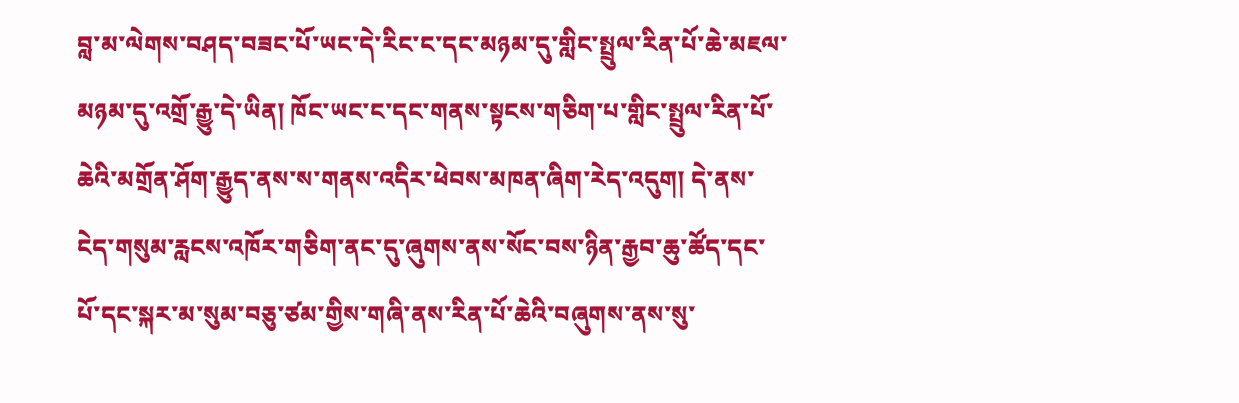བླ་མ་ལེགས་བཤད་བཟང་པོ་ཡང་དེ་རིང་ང་དང་མཉམ་དུ་གླིང་སྤྲུལ་རིན་པོ་ཆེ་མཇལ་མཉམ་དུ་འགྲོ་རྒྱུ་དེ་ཡིན། ཁོང་ཡང་ང་དང་གནས་སྟངས་གཅིག་པ་གླིང་སྤྲུལ་རིན་པོ་ཆེའི་མགྲོན་ཤོག་རྒྱུད་ནས་ས་གནས་འདིར་ཕེབས་མཁན་ཞིག་རེད་འདུག། དེ་ནས་ངེད་གསུམ་རླངས་འཁོར་གཅིག་ནང་དུ་ཞུགས་ནས་སོང་བས་ཉིན་རྒྱབ་ཆུ་ཚོད་དང་པོ་དང་སྐར་མ་སུམ་བཅུ་ཙམ་གྱིས་གཞི་ནས་རིན་པོ་ཆེའི་བཞུགས་ནས་སུ་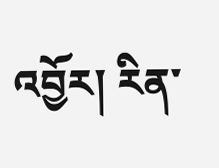འབྱོར། རིན་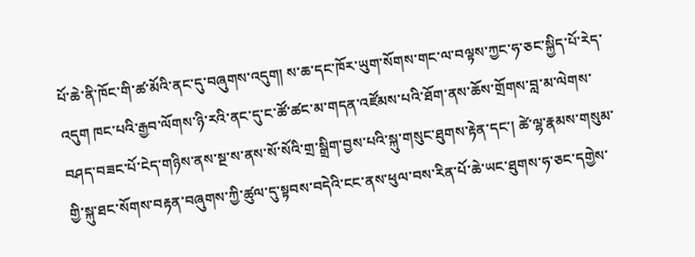པོ་ཆེ་ནི་ཁོང་གི་ཚ་མོའི་ནང་དུ་བཞུགས་འདུག། ས་ཆ་དང་ཁོར་ཡུག་སོགས་གང་ལ་བལྟས་ཀྱང་ཧ་ཅང་སྐྱིད་པོ་རེད་འདུག ཁང་པའི་རྒྱབ་ལོགས་ཉི་རའི་ནང་དུ་ང་ཚོ་ཚང་མ་གདན་འཛོམས་པའི་ཐོག་ནས་ཆོས་གྲོགས་བླ་མ་ལེགས་བཤད་བཟང་པོ་ངེད་གཉིས་ནས་སྔ་ས་ནས་སོ་སོའི་གྲ་སྒྲིག་བྱས་པའི་སྐུ་གསུང་ཐུགས་རྟེན་དང་། ཚེ་ལྷ་རྣམས་གསུམ་གྱི་སྐུ་ཐང་སོགས་བརྟན་བཞུགས་ཀྱི་ཚུལ་དུ་སྟབས་བདེའི་ངང་ནས་ཕུལ་བས་རིན་པོ་ཆེ་ཡང་ཐུགས་ཧ་ཅང་དགྱེས་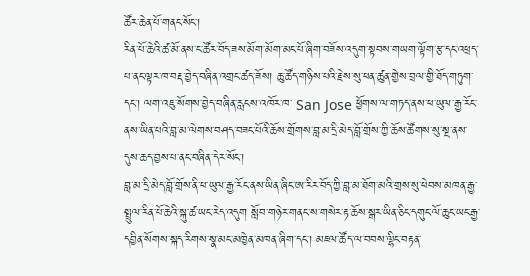ཚོར་ཆེན་པོ་གནང་སོང་།
རིན་པོ་ཆེའི་ཚ་མོ་ནས་ང་ཚོར་བོད་ཟས་མོག་མོག་མང་པོ་ཞིག་བཟོས་འདུག་སྟབས་གཡག་ལྟོག་རྩ་དང་འཕྲད་པ་ནང་ལྟར་ཁ་བརྡ་བྱེད་བཞིན་འགྲང་ཚད་ཟོས། ཆུ་ཚོད་གཉིས་པའི་རྗེས་སུ་ཕན་ཚུན་གྱེས་བྲལ་གྱི་ཐོད་གཏུག་དང་། ལག་འཇུ་སོགས་བྱེད་བཞིན་རླངས་འཁོར་ཁ་ San Jose ཕྱོགས་ལ་གཏད་ནས་ཕ་ཡུལ་རྒྱ་རོང་ནས་ཡིན་པའི་བླ་མ་ལེགས་བཤད་བཟང་པོའི་ཆོས་གྲོགས་བླ་མ་དྲི་མེད་བློ་གྲོས་ཀྱི་ཆོས་ཚོགས་སུ་སྔ་ནས་དུས་ཆད་བྱས་པ་ནང་བཞིན་དེར་སོང་།
བླ་མ་དྲི་མེད་བློ་གྲོས་ནི་ཕ་ཡུལ་རྒྱ་རོང་ནས་ཡིན་ཞིང་ཨ་རིར་བོད་ཀྱི་བླ་མ་ཐོག་མའི་གྲས་སུ་ཕེབས་མཁན་རྒྱ་སྤྲུལ་རིན་པོ་ཆེའི་སྐུ་ཚ་ཡང་རེད་འདུག སློབ་གཉེར་གནང་ས་གསེར་རྟ་ཆོས་སྒར་ཡིན་ཅིང་དགུང་ལོ་ཆུང་ཡང་རྒྱ་དབྱིན་སོགས་སྐད་རིགས་སྣ་མང་མཁྱེན་མཁན་ཞིག་དང་། མཇལ་ཚོད་ལ་བབས་ལྷིང་བརྟན་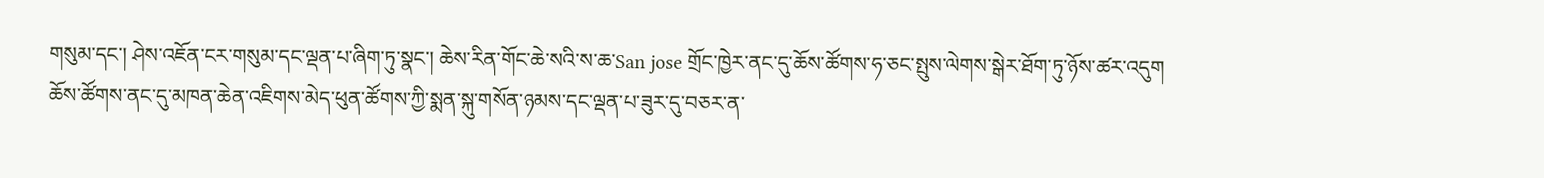གསུམ་དང་། ཤེས་འཇོན་ངར་གསུམ་དང་ལྡན་པ་ཞིག་ཏུ་སྣང་། ཆེས་རིན་གོང་ཆེ་སའི་ས་ཆ་San jose གྲོང་ཁྱེར་ནང་དུ་ཆོས་ཚོགས་ཧ་ཅང་སྤུས་ལེགས་སྒེར་ཐོག་ཏུ་ཉོས་ཚར་འདུག
ཆོས་ཚོགས་ནང་དུ་མཁན་ཆེན་འཇིགས་མེད་ཕུན་ཚོགས་ཀྱི་སྨན་སྐུ་གསོན་ཉམས་དང་ལྡན་པ་ཟུར་དུ་བཅར་ན་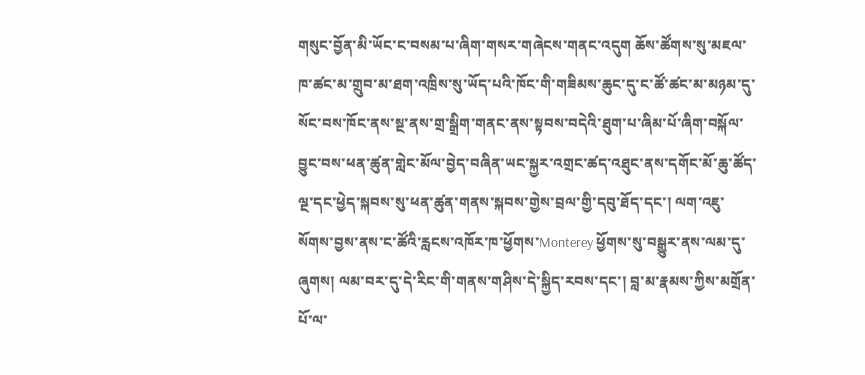གསུང་བྱོན་མི་ཡོང་ང་བསམ་པ་ཞིག་གསར་གཞེངས་གནང་འདུག ཆོས་ཚོགས་སུ་མཇལ་ཁ་ཚང་མ་གྲུབ་མ་ཐག་འཁྲིས་སུ་ཡོད་པའི་ཁོང་གི་གཟིམས་ཆུང་དུ་ང་ཚོ་ཚང་མ་མཉམ་དུ་སོང་བས་ཁོང་ནས་སྔ་ནས་གྲ་སྒྲིག་གནང་ནས་སྟབས་བདེའི་ཐུག་པ་ཞིམ་པོ་ཞིག་བསྐོལ་བྱུང་བས་ཕན་ཚུན་གླེང་མོལ་བྱེད་བཞིན་ཡང་སྐྱར་འགྲང་ཚད་འཐུང་ནས་དགོང་མོ་ཆུ་ཚོད་ལྔ་དང་ཕྱེད་སྐབས་སུ་ཕན་ཚུན་གནས་སྐབས་གྱེས་བྲལ་གྱི་དབུ་ཐོད་དང་། ལག་འཇུ་སོགས་བྱས་ནས་ང་ཚོའི་རླངས་འཁོར་ཁ་ཕྱོགས་Monterey ཕྱོགས་སུ་བསྒྱུར་ནས་ལམ་དུ་ཞུགས། ལམ་བར་དུ་དེ་རིང་གི་གནས་གཤིས་དེ་སྐྱིད་རབས་དང་། བླ་མ་རྣམས་ཀྱིས་མགྲོན་པོ་ལ་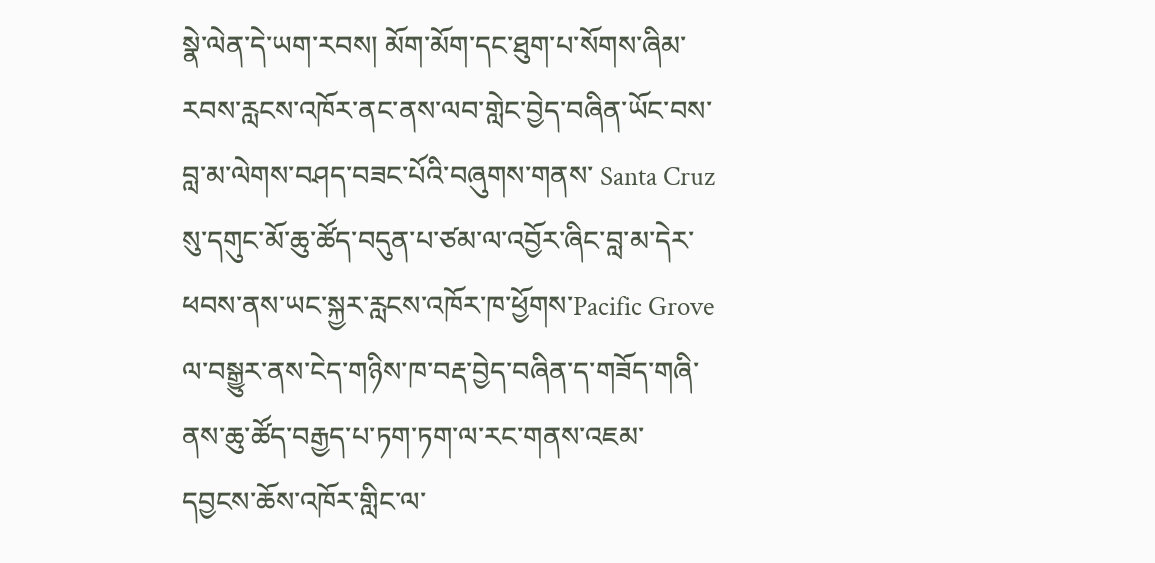སྣེ་ལེན་དེ་ཡག་རབས། མོག་མོག་དང་ཐུག་པ་སོགས་ཞིམ་རབས་རླངས་འཁོར་ནང་ནས་ལབ་གླེང་བྱེད་བཞིན་ཡོང་བས་བླ་མ་ལེགས་བཤད་བཟང་པོའི་བཞུགས་གནས་ Santa Cruz སུ་དགུང་མོ་ཆུ་ཚོད་བདུན་པ་ཙམ་ལ་འབྱོར་ཞིང་བླ་མ་དེར་ཕབས་ནས་ཡང་སྐྱར་རླངས་འཁོར་ཁ་ཕྱོགས་Pacific Grove ལ་བསྒྱུར་ནས་ངེད་གཉིས་ཁ་བརྡ་བྱེད་བཞིན་ད་གཟོད་གཞི་ནས་ཆུ་ཚོད་བརྒྱད་པ་ཏག་ཏག་ལ་རང་གནས་འཇམ་དབྱངས་ཆོས་འཁོར་གླིང་ལ་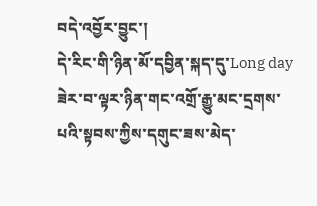བདེ་འབྱོར་བྱུང་།
དེ་རིང་གི་ཉིན་མོ་དབྱིན་སྐད་དུ་Long day ཟེར་བ་ལྟར་ཉིན་གང་འགྲོ་རྒྱུ་མང་དྲགས་པའི་སྟབས་ཀྱིས་དགུང་ཟས་མེད་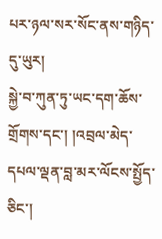པར་ཉལ་སར་སོང་ནས་གཉིད་དུ་ཡུར།
སྐྱེ་བ་ཀུན་ཏུ་ཡང་དག་ཆོས་གྲོགས་དང་། །འབྲལ་མེད་དཔལ་ལྡན་བླ་མར་ལོངས་སྤྱོད་ཅིང་།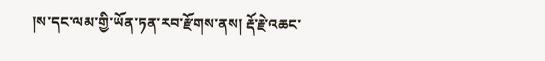།ས་དང་ལམ་གྱི་ཡོན་ཏན་རབ་རྫོགས་ནས། རྡོ་རྗེ་འཆང་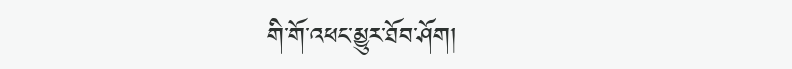གི་གོ་འཕང་མྱུར་ཐོབ་ཤོག།